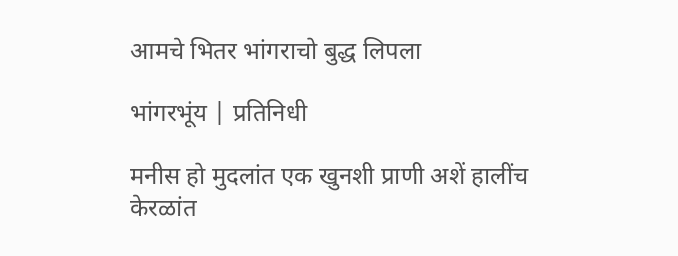आमचे भितर भांगराचो बुद्ध लिपला

भांगरभूंय | प्रतिनिधी

मनीस हो मुदलांत एक खुनशी प्राणी अशें हालींच केरळांत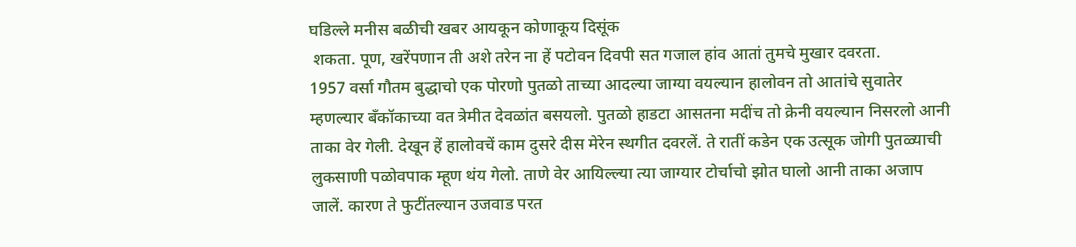घडिल्ले मनीस बळीची खबर आयकून कोणाकूय दिसूंक
 शकता. पूण, खरेंपणान ती अशे तरेन ना हें पटोवन दिवपी सत गजाल हांव आतां तुमचे मुखार दवरता.
1957 वर्सा गौतम बुद्धाचो एक पोरणो पुतळो ताच्या आदल्या जाग्या वयल्यान हालोवन तो आतांचे सुवातेर म्हणल्यार बँकॉकाच्या वत त्रेमीत देवळांत बसयलो. पुतळो हाडटा आसतना मदींच तो क्रेनी वयल्यान निसरलो आनी ताका वेर गेली. देखून हें हालोवचें काम दुसरे दीस मेरेन स्थगीत दवरलें. ते रातीं कडेन एक उत्सूक जोगी पुतळ्याची लुकसाणी पळोवपाक म्हूण थंय गेलो. ताणे वेर आयिल्ल्या त्या जाग्यार टोर्चाचो झोत घालो आनी ताका अजाप जालें. कारण ते फुटींतल्यान उजवाड परत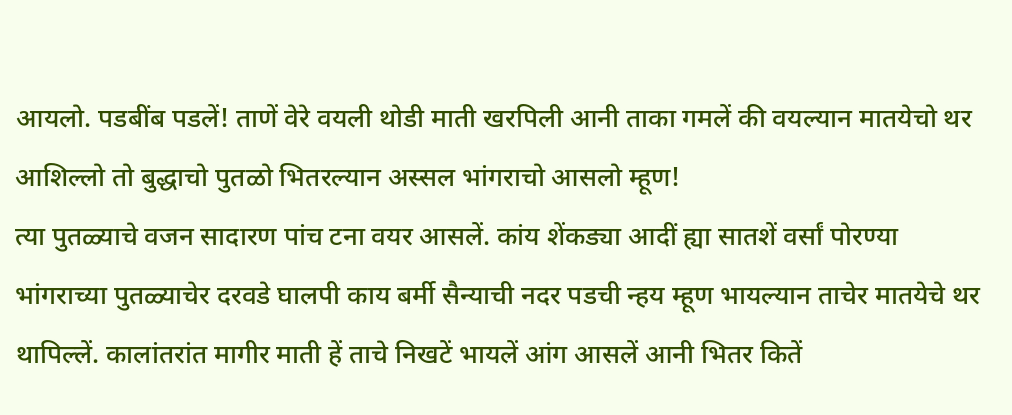आयलो. पडबींब पडलें! ताणें वेरे वयली थोडी माती खरपिली आनी ताका गमलें की वयल्यान मातयेचो थर आशिल्लो तो बुद्धाचो पुतळो भितरल्यान अस्सल भांगराचो आसलो म्हूण!
त्या पुतळ्याचे वजन सादारण पांच टना वयर आसलें. कांय शेंकड्या आदीं ह्या सातशें वर्सां पोरण्या भांगराच्या पुतळ्याचेर दरवडे घालपी काय बर्मी सैन्याची नदर पडची न्हय म्हूण भायल्यान ताचेर मातयेचे थर थापिल्लें. कालांतरांत मागीर माती हें ताचे निखटें भायलें आंग आसलें आनी भितर कितें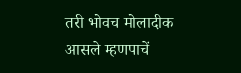तरी भोवच मोलादीक आसले म्हणपाचें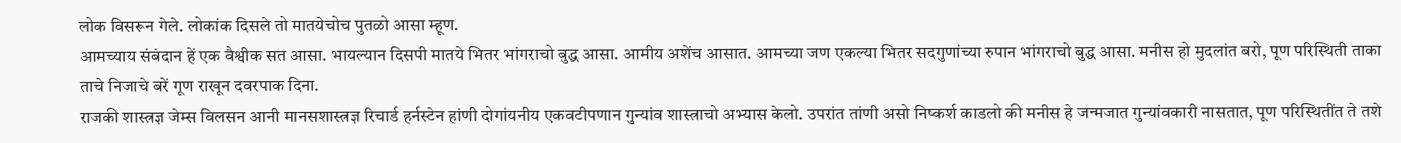लोक विसरून गेले. लोकांक दिसले तो मातयेचोच पुतळो आसा म्हूण.
आमच्याय संबंदान हें एक वैश्वीक सत आसा. भायल्यान दिसपी मातये भितर भांगराचो बुद्ध आसा. आमीय अशेंच आसात. आमच्या जण एकल्या भितर सदगुणांच्या रुपान भांगराचो बुद्ध आसा. मनीस हो मुदलांत बरो, पूण परिस्थिती ताका ताचे निजाचे बरें गूण राखून दवरपाक दिना.
राजकी शास्त्रज्ञ जेम्स विलसन आनी मानसशास्त्रज्ञ रिचार्ड हर्नस्टेन हांणी दोगांयनीय एकवटीपणान गुन्यांव शास्त्राचो अभ्यास केलो. उपरांत तांणी असो निष्कर्श काडलो की मनीस हे जन्मजात गुन्यांवकारी नासतात, पूण परिस्थितींत ते तशे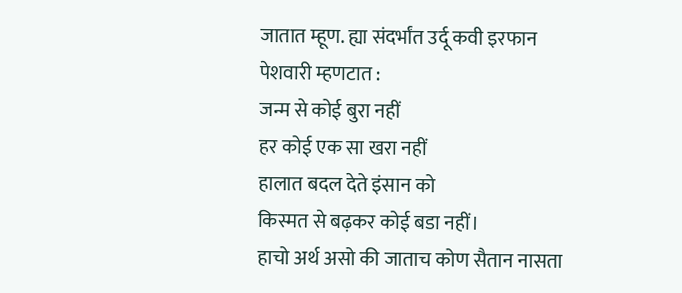जातात म्हूण. ह्या संदर्भांत उर्दू कवी इरफान पेशवारी म्हणटात :
जन्म से कोई बुरा नहीं
हर कोई एक सा खरा नहीं
हालात बदल देते इंसान को
किस्मत से बढ़कर कोई बडा नहीं।
हाचो अर्थ असो की जाताच कोण सैतान नासता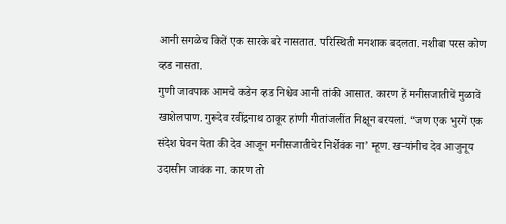आनी सगळेच कितें एक सारके बरे नासतात. परिस्थिती मनशाक बदलता. नशीबा परस कोण व्हड नासता.
गुणी जावपाक आमचे कडेन व्हड निश्चेव आनी तांकी आसात. कारण हें मनीसजातीचें मुळावें खाशेलपाण. गुरूदेव रवींद्रनाथ ठाकूर हांणी गीतांजलींत निक्षून बरयलां. “जण एक भुरगें एक संदेश घेवन येता की देव आजून मनीसजातीचेर निर्शेवंक ना’ म्हूण. खऱ्यांनीच देव आजुनूय उदासीन जावंक ना. कारण तो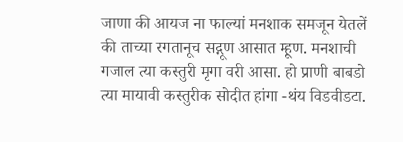जाणा की आयज ना फाल्यां मनशाक समजून येतलें की ताच्या रगतानूच सद्गूण आसात म्हूण. मनशाची गजाल त्या कस्तुरी मृगा वरी आसा. हो प्राणी बाबडो त्या मायावी कस्तुरीक सोदीत हांगा -थंय विडवीडटा.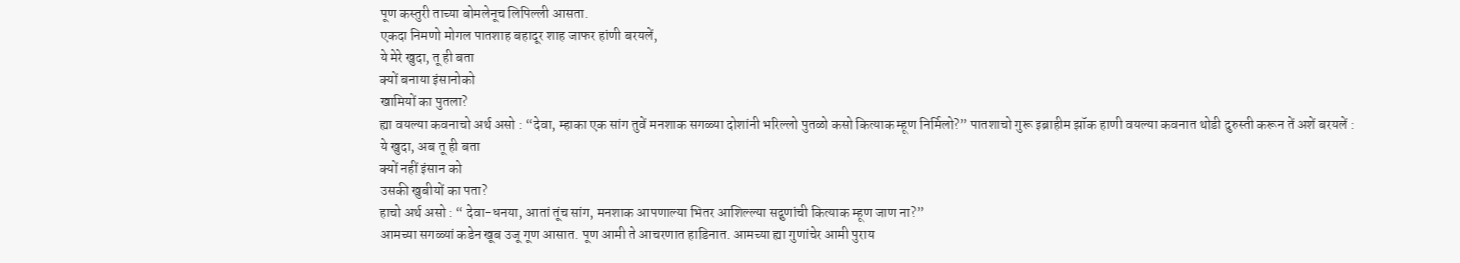पूण कस्तुरी ताच्या बोमलेनूच लिपिल्ली आसता.
एकदा निमणो मोगल पातशाह बहादूर शाह जाफर हांणी बरयलें,
ये मेरे खुदा, तू ही बता
क्यों बनाया इंसानोको
खामियों का पुतला?
ह्या वयल्या कवनाचो अर्थ असो : “देवा, म्हाका एक सांग तुवें मनशाक सगळ्या दोशांनी भरिल्लो पुतळो कसो कित्याक म्हूण निर्मिलो?” पातशाचो गुरू इब्राहीम झॉक हाणी वयल्या कवनात थोडी दुरुस्ती करून तें अशें बरयलें :
ये खुदा, अब तू ही बता
क्यों नहीं इंसान को
उसकी खुबीयों का पता?
हाचो अर्थ असो : “ देवा-धनया, आतां तूंच सांग, मनशाक आपणाल्या भितर आशिल्ल्या सद्गुणांची कित्याक म्हूण जाण ना?”
आमच्या सगळ्यां कडेन खूब उजू गूण आसात. पूण आमी ते आचरणात हाडिनात. आमच्या ह्या गुणांचेर आमी पुराय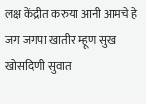लक्ष केंद्रीत करुया आनी आमचे हे जग जगपा खातीर म्हूण सुख खोसदिणी सुवात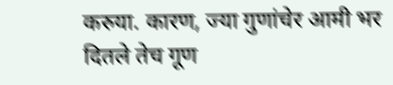करुया. कारण, ज्या गुणांचेर आमी भर दितले तेच गूण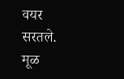वयर सरतले.
मूळ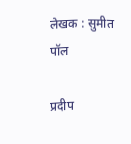लेखक : सुमीत पॉल

प्रदीप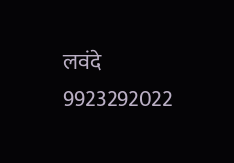लवंदे
9923292022